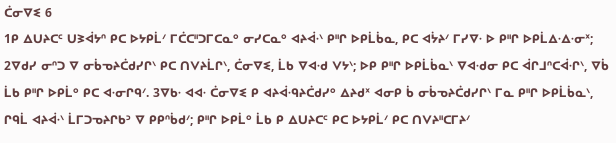ᑖᓂᐁᓬ 6
1ᑭ ᐃᑌᔨᑕᒼ ᑌᕒᐋᔭᐢ ᑭᑕ ᐅᔭᑭᒫᐟ ᒥᑖᑕᐦᑐᒥᑕᓇᐤ ᓂᓯᑕᓇᐤ ᐊᔨᐋᐧᐠ ᑭᐦᒋ ᐅᑭᒫᑳᓇ, ᑭᑕ ᐊᔮᔨᐟ ᒥᓯᐁᐧ ᐅ ᑭᐦᒋ ᐅᑭᒫᐃᐧᐃᐧᓂᕽ; 2ᐁᑯᓯ ᓂᐢᑐ ᐁ ᓂᑳᓀᔨᑖᑯᓯᒋᐠ ᑭᑕ ᑎᐯᔨᒫᒋᐠ, ᑖᓂᐁᓬ, ᒫᑲ ᐁᐊᐧᑯ ᐯᔭᐠ; ᐅᑭ ᑭᐦᒋ ᐅᑭᒫᑳᓇᐠ ᐁᐊᐧᑯᓂ ᑭᑕ ᐋᒋᒧᐢᑕᐋᐧᒋᐠ, ᐁᑳ ᒫᑲ ᑭᐦᒋ ᐅᑭᒫᐤ ᑭᑕ ᐊᐧᓂᒋᑫᐟ. 3ᐁᑲᐧ ᐊᐊᐧ ᑖᓂᐁᓬ ᑭ ᐊᔨᐋᐧᑫᔨᑖᑯᓯᐤ ᐃᔨᑯᕽ ᐊᓂᑭ ᑳ ᓂᑳᓀᔨᑖᑯᓯᒋᐠ ᒥᓇ ᑭᐦᒋ ᐅᑭᒫᑳᓇᐠ, ᒋᑫᒫ ᐊᔨᐋᐧᐠ ᒫᒥᑐᓀᔨᒋᑲᐣ ᐁ ᑭᑭᐢᑳᑯᐟ; ᑭᐦᒋ ᐅᑭᒫᐤ ᒫᑲ ᑭ ᐃᑌᔨᑕᒼ ᑭᑕ ᐅᔭᑭᒫᐟ ᑭᑕ ᑎᐯᔨᐦᑕᒥᔨᐟ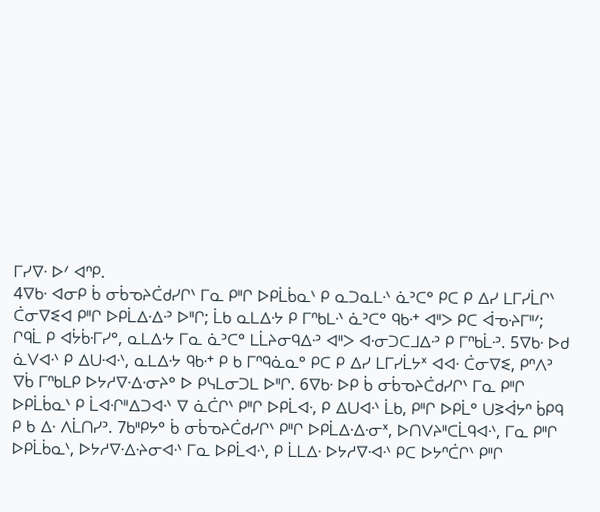ᒥᓯᐁᐧ ᐅᐟ ᐊᐢᑭ.
4ᐁᑲᐧ ᐊᓂᑭ ᑳ ᓂᑳᓀᔨᑖᑯᓯᒋᐠ ᒥᓇ ᑭᐦᒋ ᐅᑭᒫᑳᓇᐠ ᑭ ᓇᑐᓇᒪᐧᐠ ᓈᐣᑕᐤ ᑭᑕ ᑭ ᐃᓯ ᒪᒥᓯᒫᒋᐠ ᑖᓂᐁᓬᐊ ᑭᐦᒋ ᐅᑭᒫᐃᐧᐃᐧᐣ ᐅᐦᒋ; ᒫᑲ ᓇᒪᐃᐧᔭ ᑭ ᒥᐢᑲᒪᐧᐠ ᓈᐣᑕᐤ ᑫᑲᐧᐩ ᐊᐦᐳ ᑭᑕ ᐋᓀᐧᔨᒥᐦᐟ; ᒋᑫᒫ ᑭ ᐊᔮᑳᐧᒥᓯᐤ, ᓇᒪᐃᐧᔭ ᒥᓇ ᓈᐣᑕᐤ ᒪᒫᔨᓂᑫᐃᐧᐣ ᐊᐦᐳ ᐊᐧᓂᑐᑕᒧᐃᐧᐣ ᑭ ᒥᐢᑲᒫᐧᐣ. 5ᐁᑲᐧ ᐅᑯ ᓈᐯᐊᐧᐠ ᑭ ᐃᑌᐧᐊᐧᐠ, ᓇᒪᐃᐧᔭ ᑫᑲᐧᐩ ᑭ ᑲ ᒥᐢᑫᓈᓇᐤ ᑭᑕ ᑭ ᐃᓯ ᒪᒥᓯᒫᔭᕽ ᐊᐊᐧ ᑖᓂᐁᓬ, ᑭᐢᐱᐣ ᐁᑳ ᒥᐢᑲᒪᑭ ᐅᔭᓱᐁᐧᐃᐧᓂᔨᐤ ᐅ ᑭᓭᒪᓂᑐᒪ ᐅᐦᒋ. 6ᐁᑲᐧ ᐅᑭ ᑳ ᓂᑳᓀᔨᑖᑯᓯᒋᐠ ᒥᓇ ᑭᐦᒋ ᐅᑭᒫᑳᓇᐠ ᑭ ᒫᐊᐧᒋᐦᐃᑐᐊᐧᐠ ᐁ ᓈᑖᒋᐠ ᑭᐦᒋ ᐅᑭᒫᐊᐧ, ᑭ ᐃᑌᐊᐧᐠ ᒫᑲ, ᑭᐦᒋ ᐅᑭᒫᐤ ᑌᕒᐋᔭᐢ ᑳᑭᑫ ᑭ ᑲ ᐃᐧ ᐱᒫᑎᓯᐣ. 7ᑲᐦᑭᔭᐤ ᑳ ᓂᑳᓀᔨᑖᑯᓯᒋᐠ ᑭᐦᒋ ᐅᑭᒫᐃᐧᐃᐧᓂᕽ, ᐅᑎᐯᔨᐦᑕᒫᑫᐊᐧᐠ, ᒥᓇ ᑭᐦᒋ ᐅᑭᒫᑳᓇᐠ, ᐅᔭᓱᐁᐧᐃᐧᔨᓂᐊᐧᐠ ᒥᓇ ᐅᑭᒫᐊᐧᐠ, ᑭ ᒫᒪᐃᐧ ᐅᔭᓱᐁᐧᐊᐧᐠ ᑭᑕ ᐅᔭᐢᑖᒋᐠ ᑭᐦᒋ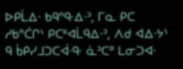ᐅᑭᒫᐃᐧ ᑲᑫᐢᑫᐧᐃᐧᐣ, ᒥᓇ ᑭᑕ ᓱᑲᐢᑖᒋᐠ ᑭᑕᐦᐊᒫᑫᐃᐧᐣ, ᐱᑯ ᐊᐃᐧᔭᐠ ᑫ ᑳᑭᓯᒧᑐᑕᐋᐧᑫᐧ ᓈᐣᑕᐤ ᒪᓂᑐᐊᐧ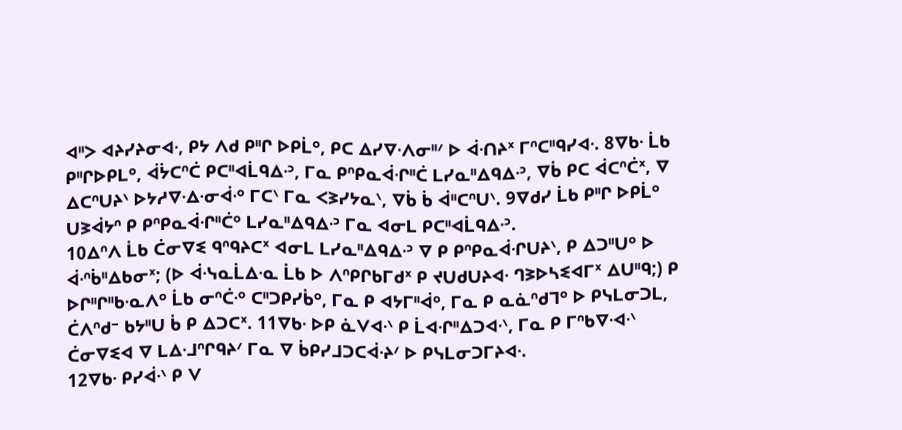ᐊᐦᐳ ᐊᔨᓯᔨᓂᐊᐧ, ᑭᔭ ᐱᑯ ᑭᐦᒋ ᐅᑭᒫᐤ, ᑭᑕ ᐃᓯᐁᐧᐱᓂᐦᐟ ᐅ ᐋᐧᑎᔨᕽ ᒥᐢᑕᐦᑫᓯᐊᐧ. 8ᐁᑲᐧ ᒫᑲ ᑭᐦᒋᐅᑭᒪᐤ, ᐋᔮᑕᐢᑖ ᑭᑕᐦᐊᒫᑫᐃᐧᐣ, ᒥᓇ ᑭᐢᑭᓇᐋᐧᒋᐦᑖ ᒪᓯᓇᐦᐃᑫᐃᐧᐣ, ᐁᑳ ᑭᑕ ᐋᑕᐢᑖᕽ, ᐁ ᐃᑕᐢᑌᔨᐠ ᐅᔭᓱᐁᐧᐃᐧᓂᐋᐧᐤ ᒥᑕᐠ ᒥᓇ ᐸᕒᓯᔭᓇᐠ, ᐁᑳ ᑳ ᐋᐦᑕᐢᑌᐠ. 9ᐁᑯᓯ ᒫᑲ ᑭᐦᒋ ᐅᑭᒫᐤ ᑌᕒᐋᔭᐢ ᑭ ᑭᐢᑭᓇᐋᐧᒋᐦᑖᐤ ᒪᓯᓇᐦᐃᑫᐃᐧᐣ ᒥᓇ ᐊᓂᒪ ᑭᑕᐦᐊᒫᑫᐃᐧᐣ.
10ᐃᐢᐱ ᒫᑲ ᑖᓂᐁᓬ ᑫᐢᑫᔨᑕᕽ ᐊᓂᒪ ᒪᓯᓇᐦᐃᑫᐃᐧᐣ ᐁ ᑭ ᑭᐢᑭᓇᐋᐧᒋᑌᔨᐠ, ᑭ ᐃᑐᐦᑌᐤ ᐅ ᐋᐧᐢᑳᐦᐃᑲᓂᕽ; (ᐅ ᐋᐧᓭᓇᒫᐃᐧᓇ ᒫᑲ ᐅ ᐱᐢᑭᒋᑲᒥᑯᕽ ᑭ ᔪᑌᑯᑌᔨᐊᐧ ᒉᕒᐅᓴᓬᐊᒥᕽ ᐃᑌᐦᑫ;) ᑭ ᐅᒋᐦᒋᐦᑲᐧᓇᐱᐤ ᒫᑲ ᓂᐢᑖᐧᐤ ᑕᐦᑐᑭᓯᑳᐤ, ᒥᓇ ᑭ ᐊᔭᒥᐦᐋᐤ, ᒥᓇ ᑭ ᓇᓈᐢᑯᒣᐤ ᐅ ᑭᓭᒪᓂᑐᒪ, ᑖᐱᐢᑯᐨ ᑲᔭᐦᑌ ᑳ ᑭ ᐃᑐᑕᕽ. 11ᐁᑲᐧ ᐅᑭ ᓈᐯᐊᐧᐠ ᑭ ᒫᐊᐧᒋᐦᐃᑐᐊᐧᐠ, ᒥᓇ ᑭ ᒥᐢᑲᐁᐧᐊᐧᐠ ᑖᓂᐁᓬᐊ ᐁ ᒪᐃᐧᒧᐢᒋᑫᔨᐟ ᒥᓇ ᐁ ᑳᑭᓯᒧᑐᑕᐋᐧᔨᐟ ᐅ ᑭᓭᒪᓂᑐᒥᔨᐊᐧ.
12ᐁᑲᐧ ᑭᓯᐋᐧᐠ ᑭ ᐯ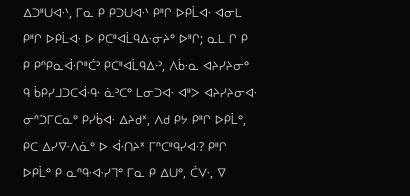ᐃᑐᐦᑌᐊᐧᐠ, ᒥᓇ ᑭ ᑭᑐᑌᐊᐧᐠ ᑭᐦᒋ ᐅᑭᒫᐊᐧ ᐊᓂᒪ ᑭᐦᒋ ᐅᑭᒫᐊᐧ ᐅ ᑭᑕᐦᐊᒫᑫᐃᐧᓂᔨᐤ ᐅᐦᒋ; ᓇᒪ ᒋ ᑭ ᑭ ᑭᐢᑭᓇᐋᐧᒋᐦᑖᐣ ᑭᑕᐦᐊᒫᑫᐃᐧᐣ, ᐱᑳᐧᓇ ᐊᔨᓯᔨᓂᐤ ᑫ ᑳᑭᓯᒧᑐᑕᐋᐧᑫᐧ ᓈᐣᑕᐤ ᒪᓂᑐᐊᐧ ᐊᐦᐳ ᐊᔨᓯᔨᓂᐊᐧ ᓂᐢᑐᒥᑕᓇᐤ ᑭᓯᑳᐊᐧ ᐃᔨᑯᕽ, ᐱᑯ ᑭᔭ ᑭᐦᒋ ᐅᑭᒫᐤ, ᑭᑕ ᐃᓯᐁᐧᐱᓈᐤ ᐅ ᐋᐧᑎᔨᕽ ᒥᐢᑕᐦᑫᓯᐊᐧ? ᑭᐦᒋ ᐅᑭᒫᐤ ᑭ ᓇᐢᑫᐧᐊᐧᓯᒣᐤ ᒥᓇ ᑭ ᐃᑌᐤ, ᑖᐯᐧ, ᐁ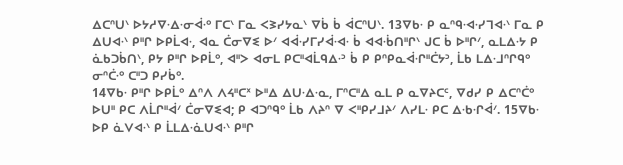ᐃᑕᐢᑌᐠ ᐅᔭᓱᐁᐧᐃᐧᓂᐋᐧᐤ ᒥᑕᐠ ᒥᓇ ᐸᕒᓯᔭᓇᐠ ᐁᑳ ᑳ ᐋᑕᐢᑌᐠ. 13ᐁᑲᐧ ᑭ ᓇᐢᑫᐧᐊᐧᓯᒣᐊᐧᐠ ᒥᓇ ᑭ ᐃᑌᐊᐧᐠ ᑭᐦᒋ ᐅᑭᒫᐊᐧ, ᐊᓇ ᑖᓂᐁᓬ ᐅᐟ ᐊᐋᐧᓯᒥᓯᐋᐧᐊᐧ ᑳ ᐊᐊᐧᑳᑎᐦᒋᐠ ᒍᑕ ᑳ ᐅᐦᒋᐟ, ᓇᒪᐃᐧᔭ ᑭ ᓈᑲᑐᑳᑎᐠ, ᑭᔭ ᑭᐦᒋ ᐅᑭᒫᐤ, ᐊᐦᐳ ᐊᓂᒪ ᑭᑕᐦᐊᒫᑫᐃᐧᐣ ᑳ ᑭ ᑭᐢᑭᓇᐋᐧᒋᐦᑖᔭᐣ, ᒫᑲ ᒪᐃᐧᒧᐢᒋᑫᐤ ᓂᐢᑖᐧᐤ ᑕᐦᑐ ᑭᓯᑳᐤ.
14ᐁᑲᐧ ᑭᐦᒋ ᐅᑭᒫᐤ ᐃᐢᐱ ᐱᔦᐦᑕᕽ ᐅᐦᐃ ᐃᑌᐧᐃᐧᓇ, ᒥᐢᑕᐦᐃ ᓇᒪ ᑭ ᓇᐁᔨᑕᒼ, ᐁᑯᓯ ᑭ ᐃᑕᐢᑖᐤ ᐅᑌᐦ ᑭᑕ ᐱᒫᒋᐦᐋᐟ ᑖᓂᐁᓬᐊ; ᑭ ᐊᑐᐢᑫᐤ ᒫᑲ ᐱᔨᐢ ᐁ ᐸᐦᑭᓯᒧᔨᐟ ᐱᓯᒪᐧ ᑭᑕ ᐃᐧᑲᐧᒋᐋᐟ. 15ᐁᑲᐧ ᐅᑭ ᓈᐯᐊᐧᐠ ᑭ ᒫᒪᐃᐧᓈᑌᐊᐧᐠ ᑭᐦᒋ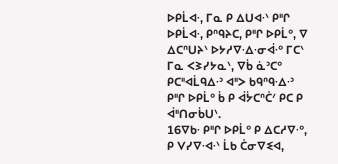ᐅᑭᒫᐊᐧ, ᒥᓇ ᑭ ᐃᑌᐊᐧᐠ ᑭᐦᒋ ᐅᑭᒫᐊᐧ, ᑭᐢᑫᔨᑕ, ᑭᐦᒋ ᐅᑭᒫᐤ, ᐁ ᐃᑕᐢᑌᔨᐠ ᐅᔭᓱᐁᐧᐃᐧᓂᐋᐧᐤ ᒥᑕᐠ ᒥᓇ ᐸᕒᓯᔭᓇᐠ, ᐁᑳ ᓈᐣᑕᐤ ᑭᑕᐦᐊᒫᑫᐃᐧᐣ ᐊᐦᐳ ᑲᑫᐢᑫᐧᐃᐧᐣ ᑭᐦᒋ ᐅᑭᒫᐤ ᑳ ᑭ ᐋᔮᑕᐢᑖᐟ ᑭᑕ ᑭ ᐋᐦᑎᓂᑳᑌᐠ.
16ᐁᑲᐧ ᑭᐦᒋ ᐅᑭᒫᐤ ᑭ ᐃᑕᓱᐁᐧᐤ, ᑭ ᐯᓯᐁᐧᐊᐧᐠ ᒫᑲ ᑖᓂᐁᓬᐊ,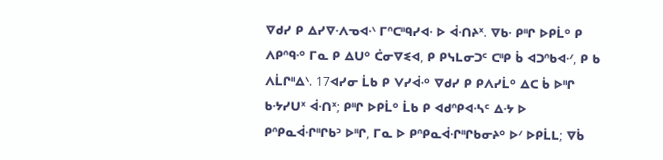ᐁᑯᓯ ᑭ ᐃᓯᐁᐧᐱᓀᐊᐧᐠ ᒥᐢᑕᐦᑫᓯᐊᐧ ᐅ ᐋᐧᑎᔨᕽ. ᐁᑲᐧ ᑭᐦᒋ ᐅᑭᒫᐤ ᑭ ᐱᑭᐢᑫᐧᐤ ᒥᓇ ᑭ ᐃᑌᐤ ᑖᓂᐁᓬᐊ, ᑭ ᑭᓭᒪᓂᑐᒼ ᑕᐦᑭ ᑳ ᐊᑐᐢᑲᐊᐧᐟ, ᑭ ᑲ ᐱᒫᒋᐦᐃᐠ. 17ᐊᓯᓂ ᒫᑲ ᑭ ᐯᓯᐋᐧᐤ ᐁᑯᓯ ᑭ ᑭᐱᓯᒫᐤ ᐃᑕ ᑳ ᐅᐦᒋ ᑲᐧᔭᓯᑌᕽ ᐋᐧᑎᕽ; ᑭᐦᒋ ᐅᑭᒫᐤ ᒫᑲ ᑭ ᐊᑯᐢᑭᐊᐧᓴᒼ ᐃᐧᔭ ᐅ ᑭᐢᑭᓇᐋᐧᒋᐦᒋᑲᐣ ᐅᐦᒋ, ᒥᓇ ᐅ ᑭᐢᑭᓇᐋᐧᒋᐦᒋᑲᓂᔨᐤ ᐅᐟ ᐅᑭᒫᒪ; ᐁᑳ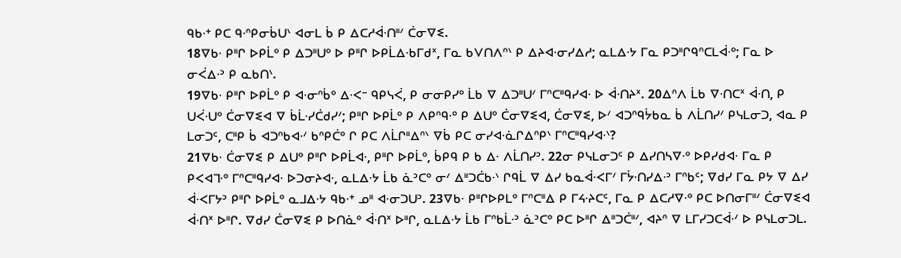ᑫᑲᐧᐩ ᑭᑕ ᑫᐧᐢᑭᓂᑳᑌᐠ ᐊᓂᒪ ᑳ ᑭ ᐃᑕᓱᐋᐧᑎᐦᐟ ᑖᓂᐁᓬ.
18ᐁᑲᐧ ᑭᐦᒋ ᐅᑭᒫᐤ ᑭ ᐃᑐᐦᑌᐤ ᐅ ᑭᐦᒋ ᐅᑭᒫᐃᐧᑲᒥᑯᕽ, ᒥᓇ ᑲᐯᑎᐱᐢᐠ ᑭ ᐃᔨᐊᐧᓂᓯᐃᓱ; ᓇᒪᐃᐧᔭ ᒥᓇ ᑭᑐᐦᒋᑫᐢᑕᒪᐋᐧᐤ; ᒥᓇ ᐅ ᓂᐹᐃᐧᐣ ᑭ ᓇᑲᑎᐠ.
19ᐁᑲᐧ ᑭᐦᒋ ᐅᑭᒫᐤ ᑭ ᐊᐧᓂᐢᑳᐤ ᐃᐧᐸᐨ ᑫᑭᓭᐹ, ᑭ ᓂᓂᑭᓯᐤ ᒫᑲ ᐁ ᐃᑐᐦᑌᐟ ᒥᐢᑕᐦᑫᓯᐊᐧ ᐅ ᐋᐧᑎᔨᕽ. 20ᐃᐢᐱ ᒫᑲ ᐁᐧᑎᑕᕽ ᐋᐧᑎ, ᑭ ᑌᐹᐧᑌᐤ ᑖᓂᐁᓬᐊ ᐁ ᑳᒫᐧᓯᑖᑯᓯᐟ; ᑭᐦᒋ ᐅᑭᒫᐤ ᑭ ᐱᑭᐢᑫᐧᐤ ᑭ ᐃᑌᐤ ᑖᓂᐁᓬᐊ, ᑖᓂᐁᓬ, ᐅᐟ ᐊᑐᐢᑫᔮᑲᓇ ᑳ ᐱᒫᑎᓯᐟ ᑭᓭᒪᓂᑐ, ᐊᓇ ᑭ ᒪᓂᑐᒼ, ᑕᐦᑭ ᑳ ᐊᑐᐢᑲᐊᐧᐟ ᑲᐢᑭᑖᐤ ᒋ ᑭᑕ ᐱᒫᒋᐦᐃᐢᐠ ᐁᑳ ᑭᑕ ᓂᓯᐊᐧᓈᒋᐃᐢᑭᐠ ᒥᐢᑕᐦᑫᓯᐊᐧᐠ?
21ᐁᑲᐧ ᑖᓂᐁᓬ ᑭ ᐃᑌᐤ ᑭᐦᒋ ᐅᑭᒫᐊᐧ, ᑭᐦᒋ ᐅᑭᒫᐤ, ᑳᑭᑫ ᑭ ᑲ ᐃᐧ ᐱᒫᑎᓯᐣ. 22ᓂ ᑭᓭᒪᓂᑐᒼ ᑭ ᐃᓯᑎᓴᐁᐧᐤ ᐅᑭᓯᑯᐊᐧ ᒥᓇ ᑭ ᑭᐸᐊᒣᐧᐤ ᒥᐢᑕᐦᑫᓯᐊᐧ ᐅᑐᓂᔨᐊᐧ, ᓇᒪᐃᐧᔭ ᒫᑲ ᓈᐣᑕᐤ ᓂᐟ ᐃᐦᑐᑖᑲᐧᐠ ᒋᑫᒫ ᐁ ᐃᓯ ᑲᓇᐋᐧᐸᒥᐟ ᒥᔮᐧᑎᓯᐃᐧᐣ ᒥᐢᑲᒼ; ᐁᑯᓯ ᒥᓇ ᑭᔭ ᐁ ᐃᓯ ᐋᐧᐸᒥᔭᐣ ᑭᐦᒋ ᐅᑭᒫᐤ ᓇᒧᐃᐧᔭ ᑫᑲᐧᐩ ᓄᐦ ᐊᐧᓂᑐᑌᐣ. 23ᐁᑲᐧ ᑭᐦᒋᐅᑭᒪᐤ ᒥᐢᑕᐦᐃ ᑭ ᒥᔦᐧᔨᑕᒼ, ᒥᓇ ᑭ ᐃᑕᓱᐁᐧᐤ ᑭᑕ ᐅᑎᓂᒥᐦᐟ ᑖᓂᐁᓬᐊ ᐋᐧᑎᕽ ᐅᐦᒋ. ᐁᑯᓯ ᑖᓂᐁᓬ ᑭ ᐅᑎᓈᐤ ᐋᐧᑎᕽ ᐅᐦᒋ, ᓇᒪᐃᐧᔭ ᒫᑲ ᒥᐢᑲᒫᐧᐣ ᓈᐣᑕᐤ ᑭᑕ ᐅᐦᒋ ᐃᐦᑐᑖᐦᐟ, ᐊᔨᐢ ᐁ ᒪᒥᓯᑐᑕᐋᐧᐟ ᐅ ᑭᓭᒪᓂᑐᒪ.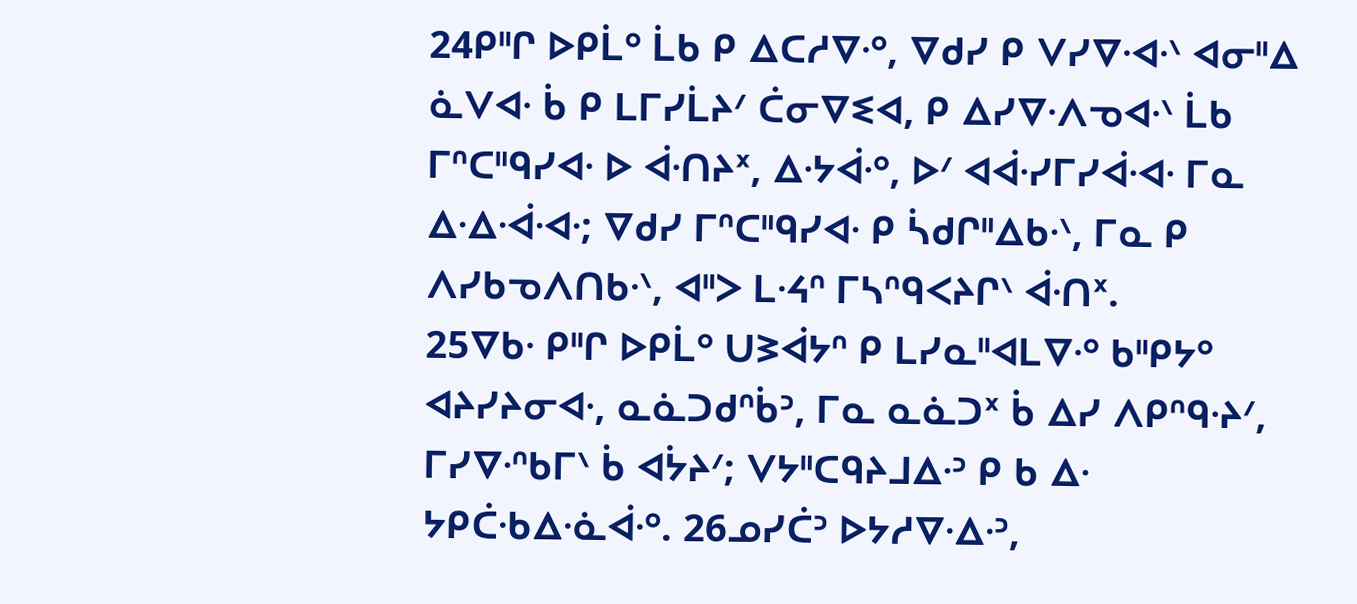24ᑭᐦᒋ ᐅᑭᒫᐤ ᒫᑲ ᑭ ᐃᑕᓱᐁᐧᐤ, ᐁᑯᓯ ᑭ ᐯᓯᐁᐧᐊᐧᐠ ᐊᓂᐦᐃ ᓈᐯᐊᐧ ᑳ ᑭ ᒪᒥᓯᒫᔨᐟ ᑖᓂᐁᓬᐊ, ᑭ ᐃᓯᐁᐧᐱᓀᐊᐧᐠ ᒫᑲ ᒥᐢᑕᐦᑫᓯᐊᐧ ᐅ ᐋᐧᑎᔨᕽ, ᐃᐧᔭᐋᐧᐤ, ᐅᐟ ᐊᐋᐧᓯᒥᓯᐋᐧᐊᐧ ᒥᓇ ᐃᐧᐃᐧᐋᐧᐊᐧ; ᐁᑯᓯ ᒥᐢᑕᐦᑫᓯᐊᐧ ᑭ ᓵᑯᒋᐦᐃᑲᐧᐠ, ᒥᓇ ᑭ ᐱᓯᑲᓀᐱᑎᑲᐧᐠ, ᐊᐦᐳ ᒪᐧᔦᐢ ᒥᓴᐢᑫᐸᔨᒋᐠ ᐋᐧᑎᕽ.
25ᐁᑲᐧ ᑭᐦᒋ ᐅᑭᒫᐤ ᑌᕒᐋᔭᐢ ᑭ ᒪᓯᓇᐦᐊᒪᐁᐧᐤ ᑲᐦᑭᔭᐤ ᐊᔨᓯᔨᓂᐊᐧ, ᓇᓈᑐᑯᐢᑳᐣ, ᒥᓇ ᓇᓈᑐᕽ ᑳ ᐃᓯ ᐱᑭᐢᑫᐧᔨᐟ, ᒥᓯᐁᐧᐢᑲᒥᐠ ᑳ ᐊᔮᔨᐟ; ᐯᔭᐦᑕᑫᔨᒧᐃᐧᐣ ᑭ ᑲ ᐃᐧ ᔭᑭᑖᐧᑲᐃᐧᓈᐋᐧᐤ. 26ᓄᓯᑖᐣ ᐅᔭᓱᐁᐧᐃᐧᐣ,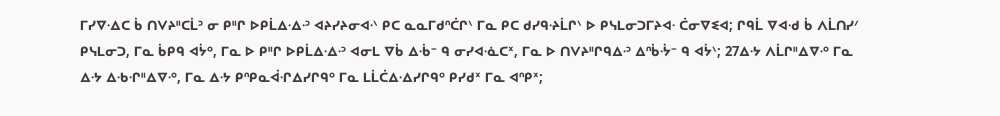ᒥᓯᐁᐧᐃᑕ ᑳ ᑎᐯᔨᐦᑕᒫᐣ ᓂ ᑭᐦᒋ ᐅᑭᒫᐃᐧᐃᐧᐣ ᐊᔨᓯᔨᓂᐊᐧᐠ ᑭᑕ ᓇᓇᒥᑯᐢᑖᒋᐠ ᒥᓇ ᑭᑕ ᑯᓯᑫᐧᔨᒫᒋᐠ ᐅ ᑭᓭᒪᓂᑐᒥᔨᐊᐧ ᑖᓂᐁᓬᐊ; ᒋᑫᒫ ᐁᐊᐧᑯ ᑳ ᐱᒫᑎᓯᐟ ᑭᓭᒪᓂᑐ, ᒥᓇ ᑳᑭᑫ ᐊᔮᐤ, ᒥᓇ ᐅ ᑭᐦᒋ ᐅᑭᒫᐃᐧᐃᐧᐣ ᐊᓂᒪ ᐁᑳ ᐃᐧᑳᐨ ᑫ ᓂᓯᐊᐧᓈᑕᕽ, ᒥᓇ ᐅ ᑎᐯᔨᐦᒋᑫᐃᐧᐣ ᐃᐢᑳᐧᔮᐨ ᑫ ᐊᔮᐠ; 27ᐃᐧᔭ ᐱᒫᒋᐦᐃᐁᐧᐤ ᒥᓇ ᐃᐧᔭ ᐃᐧᑲᐧᒋᐦᐃᐁᐧᐤ, ᒥᓇ ᐃᐧᔭ ᑭᐢᑭᓇᐋᐧᒋᐃᓯᒋᑫᐤ ᒥᓇ ᒪᒫᑖᐃᐧᐃᓯᒋᑫᐤ ᑭᓯᑯᕽ ᒥᓇ ᐊᐢᑭᕽ;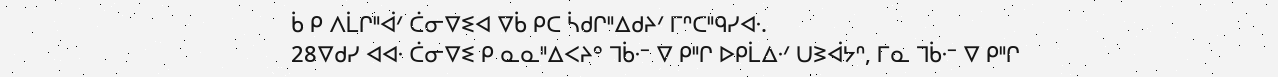ᑳ ᑭ ᐱᒫᒋᐦᐋᐟ ᑖᓂᐁᓬᐊ ᐁᑳ ᑭᑕ ᓵᑯᒋᐦᐃᑯᔨᐟ ᒥᐢᑕᐦᑫᓯᐊᐧ.
28ᐁᑯᓯ ᐊᐊᐧ ᑖᓂᐁᓬ ᑭ ᓇᓇᐦᐃᐸᔨᐤ ᒣᑳᐧᐨ ᐁ ᑭᐦᒋ ᐅᑭᒫᐃᐧᐟ ᑌᕒᐋᔭᐢ, ᒥᓇ ᒣᑳᐧᐨ ᐁ ᑭᐦᒋ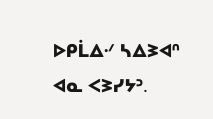ᐅᑭᒫᐃᐧᐟ ᓴᐃᕒᐊᐢ ᐊᓇ ᐸᕒᓯᔭᐣ.